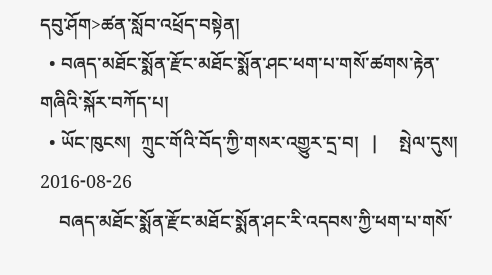དབུ་ཤོག>ཚན་སློབ་འཕྲོད་བསྟེན།
  • བཞད་མཐོང་སྨོན་རྫོང་མཐོང་སྨོན་ཤང་ཕག་པ་གསོ་ཚགས་རྟེན་གཞིའི་སྐོར་བཀོད་པ།
  • ཡོང་ཁུངས།  ཀྲུང་གོའི་བོད་ཀྱི་གསར་འགྱུར་དྲ་བ།   |     སྤེལ་དུས།  2016-08-26
    བཞད་མཐོང་སྨོན་རྫོང་མཐོང་སྨོན་ཤང་རི་འདབས་ཀྱི་ཕག་པ་གསོ་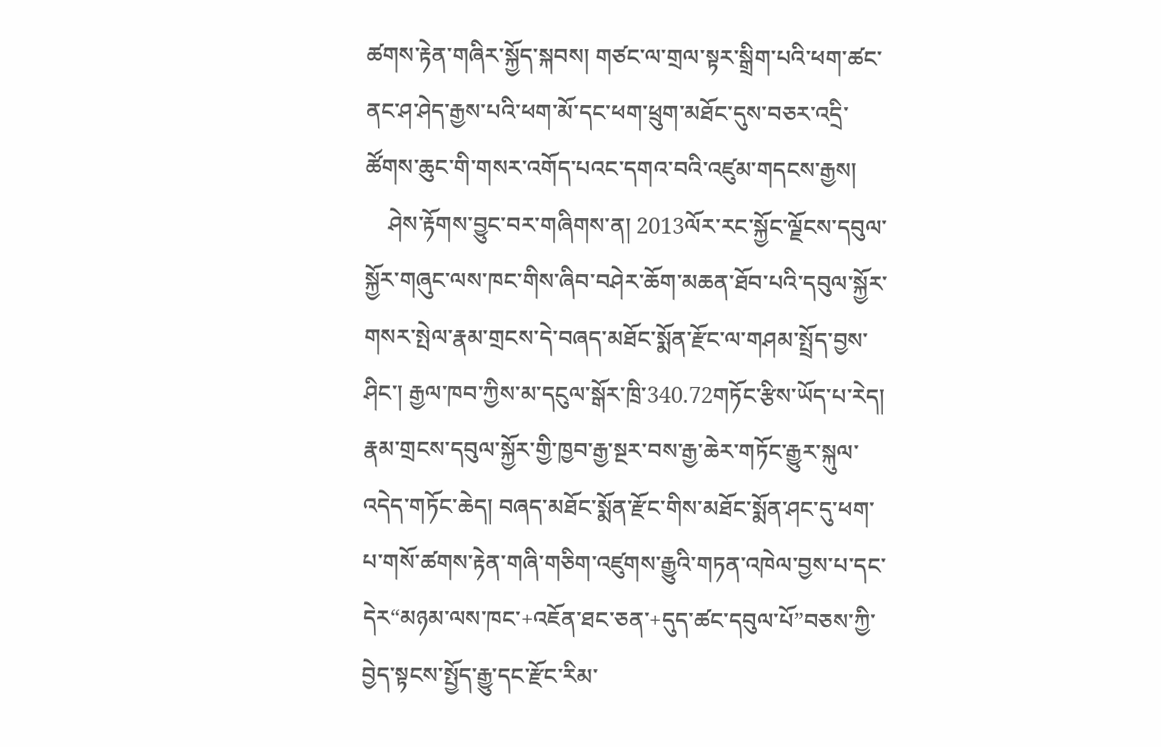ཚགས་རྟེན་གཞིར་སྐྱོད་སྐབས། གཙང་ལ་གྲལ་སྟར་སྒྲིག་པའི་ཕག་ཚང་ནང་ཤ་ཤེད་རྒྱས་པའི་ཕག་མོ་དང་ཕག་ཕྲུག་མཐོང་དུས་བཅར་འདྲི་ཚོགས་ཆུང་གི་གསར་འགོད་པའང་དགའ་བའི་འཛུམ་གདངས་རྒྱས།
    ཤེས་རྟོགས་བྱུང་བར་གཞིགས་ན། 2013ལོར་རང་སྐྱོང་ལྗོངས་དབུལ་སྐྱོར་གཞུང་ལས་ཁང་གིས་ཞིབ་བཤེར་ཆོག་མཆན་ཐོབ་པའི་དབུལ་སྐྱོར་གསར་སྤེལ་རྣམ་གྲངས་དེ་བཞད་མཐོང་སྨོན་རྫོང་ལ་གཤམ་སྤྲོད་བྱས་ཤིང་། རྒྱལ་ཁབ་ཀྱིས་མ་དངུལ་སྒོར་ཁྲི་340.72གཏོང་རྩིས་ཡོད་པ་རེད། རྣམ་གྲངས་དབུལ་སྐྱོར་གྱི་ཁྱབ་རྒྱ་སྔར་བས་རྒྱ་ཆེར་གཏོང་རྒྱུར་སྐུལ་འདེད་གཏོང་ཆེད། བཞད་མཐོང་སྨོན་རྫོང་གིས་མཐོང་སྨོན་ཤང་དུ་ཕག་པ་གསོ་ཚགས་རྟེན་གཞི་གཅིག་འཛུགས་རྒྱུའི་གཏན་འཁེལ་བྱས་པ་དང་དེར“མཉམ་ལས་ཁང་+འཇོན་ཐང་ཅན་+དུད་ཚང་དབུལ་པོ”བཅས་ཀྱི་བྱེད་སྟངས་སྤྱོད་རྒྱུ་དང་རྫོང་རིམ་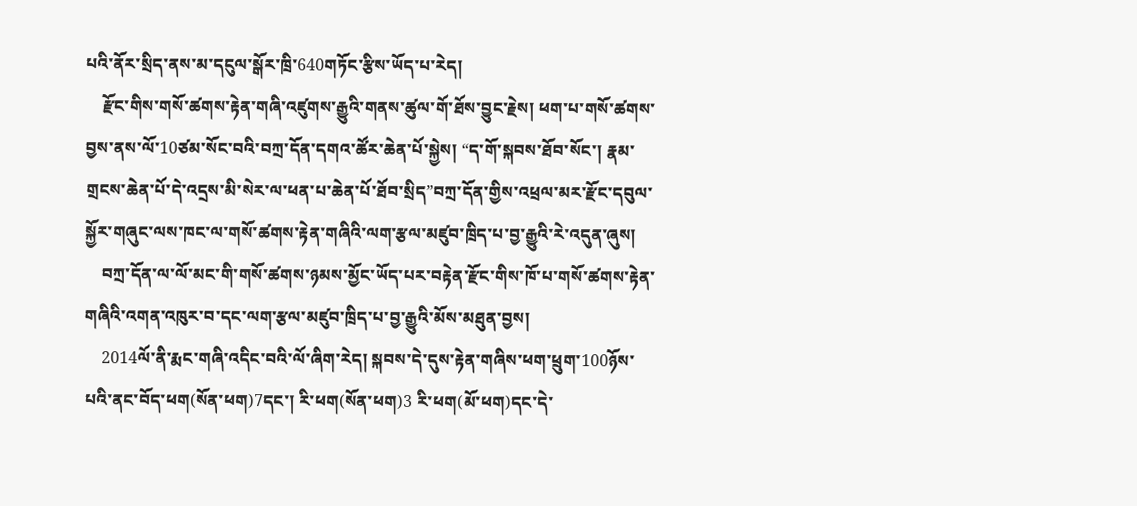པའི་ནོར་སྲིད་ནས་མ་དངུལ་སྒོར་ཁྲི་640གཏོང་རྩིས་ཡོད་པ་རེད།
    རྫོང་གིས་གསོ་ཚགས་རྟེན་གཞི་འཛུགས་རྒྱུའི་གནས་ཚུལ་གོ་ཐོས་བྱུང་རྗེས། ཕག་པ་གསོ་ཚགས་བྱས་ནས་ལོ་10ཙམ་སོང་བའི་བཀྲ་དོན་དགའ་ཚོར་ཆེན་པོ་སྐྱེས། “ད་གོ་སྐབས་ཐོབ་སོང་། རྣམ་གྲངས་ཆེན་པོ་དེ་འདྲས་མི་སེར་ལ་ཕན་པ་ཆེན་པོ་ཐོབ་སྲིད”བཀྲ་དོན་གྱིས་འཕྲལ་མར་རྫོང་དབུལ་སྐྱོར་གཞུང་ལས་ཁང་ལ་གསོ་ཚགས་རྟེན་གཞིའི་ལག་རྩལ་མཛུབ་ཁྲིད་པ་བྱ་རྒྱུའི་རེ་འདུན་ཞུས།
    བཀྲ་དོན་ལ་ལོ་མང་གི་གསོ་ཚགས་ཉམས་མྱོང་ཡོད་པར་བརྟེན་རྫོང་གིས་ཁོ་པ་གསོ་ཚགས་རྟེན་གཞིའི་འགན་འཁུར་བ་དང་ལག་རྩལ་མཛུབ་ཁྲིད་པ་བྱ་རྒྱུའི་མོས་མཐུན་བྱས།
    2014ལོ་ནི་རྨང་གཞི་འདིང་བའི་ལོ་ཞིག་རེད། སྐབས་དེ་དུས་རྟེན་གཞིས་ཕག་ཕྲུག་100ཉོས་པའི་ནང་བོད་ཕག(སོན་ཕག)7དང་། རི་ཕག(སོན་ཕག)3 རི་ཕག(མོ་ཕག)དང་དེ་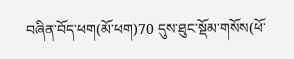བཞིན་བོད་ཕག(མོ་ཕག)70 དུས་ཐུང་སྡོམ་གསོས(ཕོ་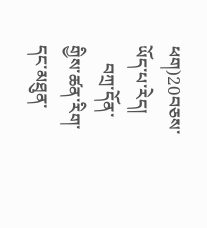ཕག)20བཅས་ཡོད་པ་རེད།
    བཀྲ་དོན་གྱིས་ཚན་རིག་དང་མཐུན་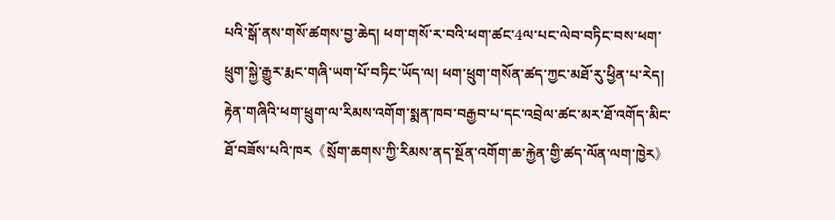པའི་སྒོ་ནས་གསོ་ཚགས་བྱ་ཆེད། ཕག་གསོ་ར་བའི་ཕག་ཚང་4ལ་པང་ལེབ་བཏིང་བས་ཕག་ཕྲུག་སྐྱེ་རྒྱུར་རྨང་གཞི་ཡག་པོ་བཏིང་ཡོད་ལ། ཕག་ཕྲུག་གསོན་ཚད་ཀྱང་མཐོ་རུ་ཕྱིན་པ་རེད། རྟེན་གཞིའི་ཕག་ཕྲུག་ལ་རིམས་འགོག་སྨན་ཁབ་བརྒྱབ་པ་དང་འབྲེལ་ཚང་མར་ཐོ་འགོད་མིང་ཐོ་བཟོས་པའི་ཁར《སྲོག་ཆགས་ཀྱི་རིམས་ནད་སྔོན་འགོག་ཆ་རྐྱེན་གྱི་ཚད་ལོན་ལག་ཁྱེར》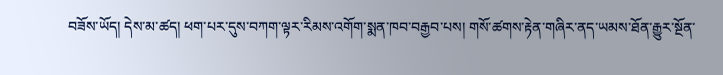བཟོས་ཡོད། དེས་མ་ཚད། ཕག་པར་དུས་བཀག་ལྟར་རིམས་འགོག་སྨན་ཁབ་བརྒྱབ་པས། གསོ་ཚགས་རྟེན་གཞིར་ནད་ཡམས་ཐོན་རྒྱུར་སྔོན་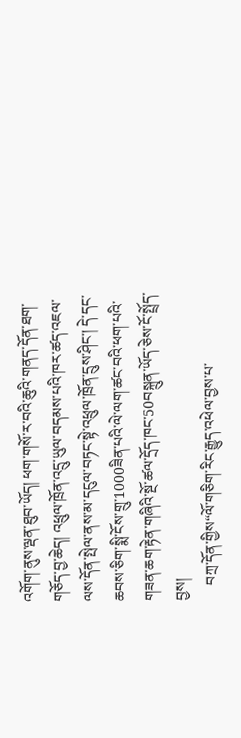འགོག་ནུས་ལྡན་ཐུབ་ཡོད། ཕག་གསོ་ར་བའི་ཆུའི་གནད་དོན་ཐག་གཅོད་བྱ་ཆེད། འཕྲུལ་ཁྲོན་འདྲུ་ཡུལ་བདམས་པའི་ཁར་ཚད་འཇལ་ལས་དོན་སྤེལ་ནས་མ་དངུལ་བཏང་སྟེ་འཕྲུལ་ཁྲོན་དྲུས་ཤིང་། དེ་དང་ཆབས་ཅིག་སྨི་ངོས་གྲུ་1000ཟིན་པའི་ལེ་ལག་ཚང་བའི་ཕག་པའི་གཟན་ཆག་རྟེན་གཞིའི་སྔོ་ཚལ་དྲོད་ཁང་50བསྐྲུན་ཡོད་ཅེས་ངོ་སྤྲོད་བྱས།
    བཀྲ་དོན་གྱིས“ལོ་གཅིག་རིང་རྒྱུད་འཕེལ་བྱས་པ་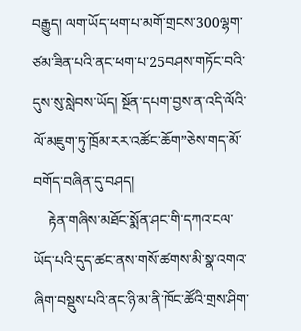བརྒྱུད། ལག་ཡོད་ཕག་པ་མགོ་གྲངས་300ལྷག་ཙམ་ཟིན་པའི་ནང་ཕག་པ་25བཤས་གཏོང་བའི་དུས་སུ་སླེབས་ཡོད། སྔོན་དཔག་བྱས་ན་འདི་ལོའི་ལོ་མཇུག་ཏུ་ཁྲོམ་རར་འཚོང་ཆོག”ཅེས་གད་མོ་བགོད་བཞིན་དུ་བཤད།
    རྟེན་གཞིས་མཐོང་སྨོན་ཤང་གི་དཀའ་ངལ་ཡོད་པའི་དུད་ཚང་ནས་གསོ་ཚགས་མི་སྣ་འགའ་ཞིག་བསྡུས་པའི་ནང་ཉི་མ་ནི་ཁོང་ཚོའི་གྲས་ཤིག་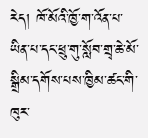རེད། ཁོ་མོའི་ཁྱོ་ག་འོན་པ་ཡིན་པ་དང་ཕྲུ་གུ་སློབ་གྲྭ་ཆེ་མོ་སྒྲིམ་དགོས་པས་ཁྱིམ་ཚང་གི་ཁུར་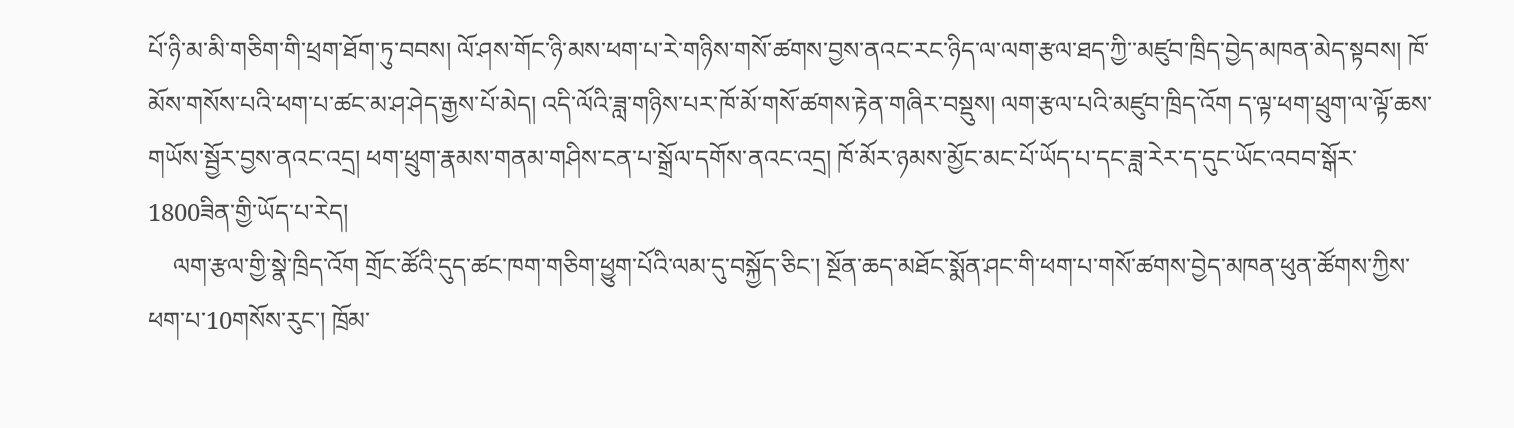པོ་ཉི་མ་མི་གཅིག་གི་ཕྲག་ཐོག་ཏུ་བབས། ལོ་ཤས་གོང་ཉི་མས་ཕག་པ་རེ་གཉིས་གསོ་ཚགས་བྱས་ནའང་རང་ཉིད་ལ་ལག་རྩལ་ཐད་ཀྱི་་མཛུབ་ཁྲིད་བྱེད་མཁན་མེད་སྟབས། ཁོ་མོས་གསོས་པའི་ཕག་པ་ཚང་མ་ཤ་ཤེད་རྒྱས་པོ་མེད། འདི་ལོའི་ཟླ་གཉིས་པར་ཁོ་མོ་གསོ་ཚགས་རྟེན་གཞིར་བསྡུས། ལག་རྩལ་པའི་མཛུབ་ཁྲིད་འོག ད་ལྟ་ཕག་ཕྲུག་ལ་ལྟོ་ཆས་གཡོས་སྦྱོར་བྱས་ནའང་འདྲ། ཕག་ཕྲུག་རྣམས་གནམ་གཤིས་ངན་པ་སྒྲོལ་དགོས་ནའང་འདྲ། ཁོ་མོར་ཉམས་མྱོང་མང་པོ་ཡོད་པ་དང་ཟླ་རེར་ད་དུང་ཡོང་འབབ་སྒོར་1800ཟིན་གྱི་ཡོད་པ་རེད།
    ལག་རྩལ་གྱི་སྣེ་ཁྲིད་འོག གྲོང་ཚོའི་དུད་ཚང་ཁག་གཅིག་ཕྱུག་པོའི་ལམ་དུ་བསྐྱོད་ཅིང་། སྔོན་ཆད་མཐོང་སྨོན་ཤང་གི་ཕག་པ་གསོ་ཚགས་བྱེད་མཁན་ཕུན་ཚོགས་ཀྱིས་ཕག་པ་10གསོས་རུང་། ཁྲོམ་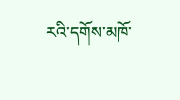རའི་དགོས་མཁོ་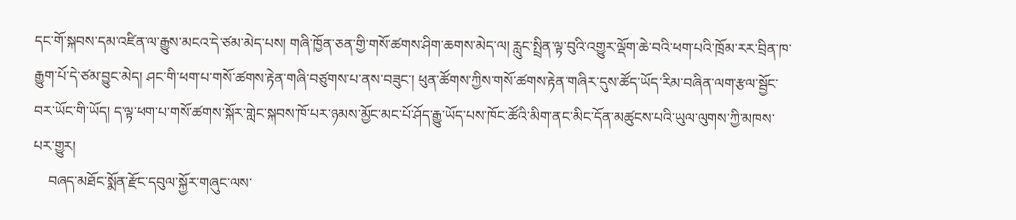དང་གོ་སྐབས་དམ་འཛིན་ལ་རྒྱུས་མངའ་དེ་ཙམ་མེད་པས། གཞི་ཁྱོན་ཅན་གྱི་གསོ་ཚགས་ཤིག་ཆགས་མེད་ལ། རླུང་སྤྲིན་ལྟ་བུའི་འགྱུར་ལྡོག་ཆེ་བའི་ཕག་པའི་ཁྲོམ་རར་བྲིན་ཁ་རྒྱུག་པོ་དེ་ཙམ་བྱུང་མེད། ཤང་གི་ཕག་པ་གསོ་ཚགས་རྟེན་གཞི་བཙུགས་པ་ནས་བཟུང་། ཕུན་ཚོགས་ཀྱིས་གསོ་ཚགས་རྟེན་གཞིར་དུས་ཚོད་ཡོད་རིམ་བཞིན་ལག་རྩལ་སྦྱོང་བར་ཡོང་གི་ཡོད། ད་ལྟ་ཕག་པ་གསོ་ཚགས་སྐོར་གླེང་སྐབས་ཁོ་པར་ཉམས་མྱོང་མང་པོ་ཤོད་རྒྱུ་ཡོད་པས་ཁོང་ཚོའི་མིག་ནང་མིང་དོན་མཚུངས་པའི་ཡུལ་ལུགས་ཀྱི་མཁས་པར་གྱུར།
    བཞད་མཐོང་སྨོན་རྫོང་དབུལ་སྐྱོར་གཞུང་ལས་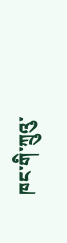ཁང་གི་ཀྲུའུ་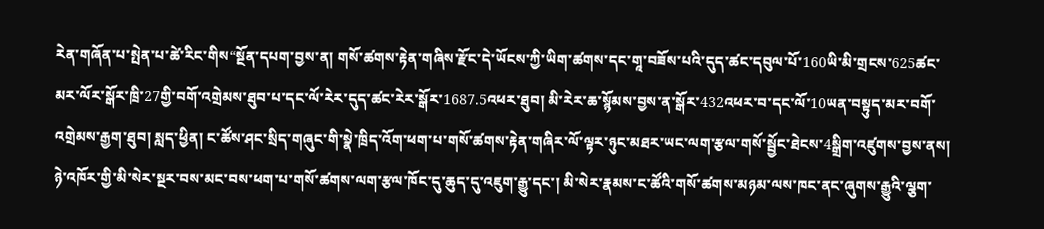རེན་གཞོན་པ་སྤེན་པ་ཚེ་རིང་གིས“སྔོན་དཔག་བྱས་ན། གསོ་ཚགས་རྟེན་གཞིས་རྫོང་དེ་ཡོངས་ཀྱི་ཡིག་ཚགས་དང་གཱ་བཟོས་པའི་དུད་ཚང་དབུལ་པོ་160ཡི་མི་གྲངས་625ཚང་མར་ལོར་སྒོར་ཁྲི་27གྱི་བགོ་འགྲེམས་ཐུབ་པ་དང་ལོ་རེར་དུད་ཚང་རེར་སྒོར་1687.5འཕར་ཐུབ། མི་རེར་ཆ་སྙོམས་བྱས་ན་སྒོར་432འཕར་བ་དང་ལོ་10ཡན་བསྟུད་མར་བགོ་འགྲེམས་རྒྱག་ཐུབ། སླད་ཕྱིན། ང་ཚོས་ཤང་སྲིད་གཞུང་གི་སྣེ་ཁྲིད་འོག་ཕག་པ་གསོ་ཚགས་རྟེན་གཞིར་ལོ་ལྟར་ཉུང་མཐར་ཡང་ལག་རྩལ་གསོ་སྦྱོང་ཐེངས་4སྒྲིག་འཛུགས་བྱས་ནས། ཉེ་འཁོར་གྱི་མི་སེར་སྔར་བས་མང་བས་ཕག་པ་གསོ་ཚགས་ལག་རྩལ་ཁོང་དུ་ཆུད་དུ་འཇུག་རྒྱུ་དང་། མི་སེར་རྣམས་ང་ཚོའི་གསོ་ཚགས་མཉམ་ལས་ཁང་ནང་ཞུགས་རྒྱུའི་ལྕག་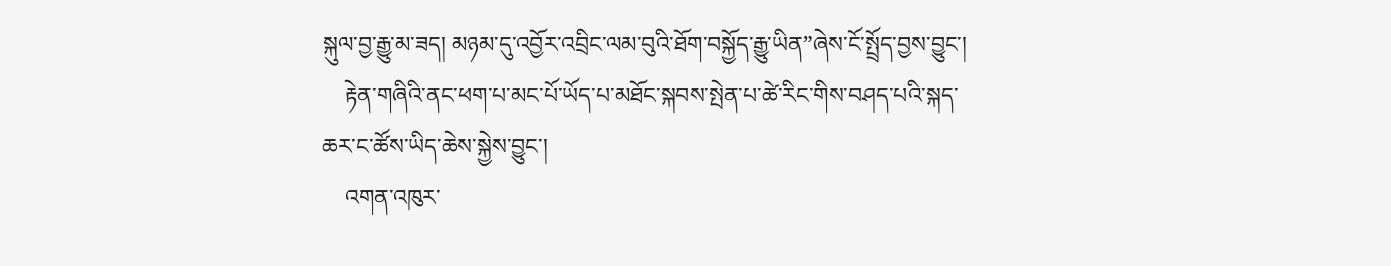སྐུལ་བྱ་རྒྱུ་མ་ཟད། མཉམ་དུ་འབྱོར་འབྲིང་ལམ་བུའི་ཐོག་བསྐྱོད་རྒྱུ་ཡིན”ཞེས་ངོ་སྤྲོད་བྱས་བྱུང་།
    རྟེན་གཞིའི་ནང་ཕག་པ་མང་པོ་ཡོད་པ་མཐོང་སྐབས་སྤེན་པ་ཚེ་རིང་གིས་བཤད་པའི་སྐད་ཆར་ང་ཚོས་ཡིད་ཆེས་སྐྱེས་བྱུང་།
    འགན་འཁུར་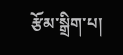རྩོམ་སྒྲིག་པ།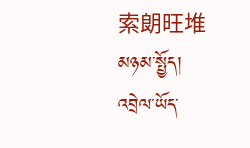索朗旺堆
མཉམ་སྤྱོད།
འབྲེལ་ཡོད་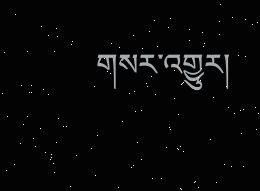གསར་འགྱུར།